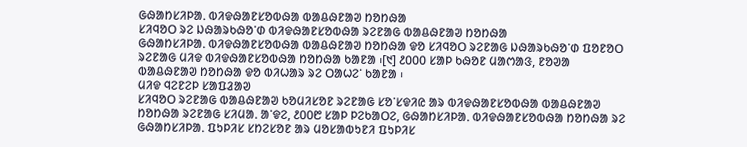ᱜᱷᱟᱴᱥᱤᱞᱟᱹ ᱵᱤᱫᱷᱟᱱᱥᱚᱵᱷᱟ ᱵᱟᱪᱷᱱᱟᱣ ᱴᱚᱴᱷᱟ
ᱥᱤᱧᱚᱛ ᱨᱮ ᱡᱷᱟᱨᱠᱷᱚᱸᱰ ᱵᱤᱫᱷᱟᱱᱥᱚᱵᱷᱟ ᱨᱮᱱᱟᱜ ᱵᱟᱪᱷᱱᱟᱣ ᱴᱚᱴᱷᱟ
ᱜᱷᱟᱴᱥᱤᱞᱟᱹ ᱵᱤᱫᱷᱟᱱᱥᱚᱵᱷᱟ ᱵᱟᱪᱷᱱᱟᱣ ᱴᱚᱴᱷᱟ ᱫᱚ ᱥᱤᱧᱚᱛ ᱨᱮᱱᱟᱜ ᱡᱷᱟᱨᱠᱷᱚᱸᱰ ᱯᱚᱱᱚᱛ ᱨᱮᱱᱟᱜ ᱢᱤᱫ ᱵᱤᱫᱷᱟᱱᱥᱚᱵᱷᱟ ᱴᱚᱴᱷᱟ ᱠᱟᱱᱟ ᱾[᱑] ᱒᱐᱐᱐ ᱥᱟᱞ ᱠᱷᱚᱱ ᱢᱟᱬᱟᱝ, ᱱᱚᱣᱟ ᱵᱟᱪᱷᱱᱟᱣ ᱴᱚᱴᱷᱟ ᱫᱚ ᱵᱤᱦᱟᱨ ᱨᱮ ᱛᱟᱦᱮᱸ ᱠᱟᱱᱟ ᱾
ᱢᱤᱫ ᱧᱮᱱᱮᱞ ᱥᱟᱯᱲᱟᱣ
ᱥᱤᱧᱚᱛ ᱨᱮᱱᱟᱜ ᱵᱟᱪᱷᱱᱟᱣ ᱠᱚᱢᱤᱥᱚᱱ ᱨᱮᱱᱟᱜ ᱥᱚᱸᱥᱫᱤᱭ ᱟᱨ ᱵᱤᱫᱷᱟᱱᱥᱚᱵᱷᱟ ᱵᱟᱪᱷᱱᱟᱣ ᱴᱚᱴᱷᱟ ᱨᱮᱱᱟᱜ ᱥᱤᱢᱟᱹ ᱟᱸᱫᱮ, ᱒᱐᱐᱘ ᱥᱟᱞ ᱞᱮᱠᱟᱛᱮ, ᱜᱷᱟᱴᱥᱤᱞᱟᱹ ᱵᱤᱫᱷᱟᱱᱥᱚᱵᱷᱟ ᱴᱚᱴᱷᱟ ᱨᱮ ᱜᱷᱟᱴᱥᱤᱞᱟᱹ ᱯᱩᱞᱤᱥ ᱥᱴᱮᱥᱚᱱ ᱟᱨ ᱢᱚᱥᱟᱵᱩᱱᱤ ᱯᱩᱞᱤᱥ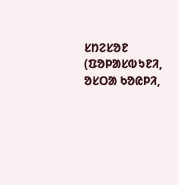ᱥᱴᱮᱥᱚᱱ (ᱯᱚᱞᱟᱥᱵᱩᱱᱤ, ᱚᱥᱛᱟ ᱠᱚᱭᱞᱤ,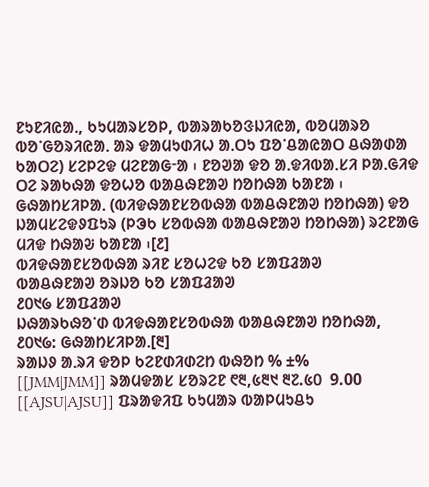ᱱᱩᱱᱤᱭᱟᱹ, ᱠᱩᱢᱟᱨᱥᱚᱞ, ᱵᱟᱨᱟᱠᱚᱝᱡᱤᱭᱟ, ᱵᱚᱢᱟᱨᱚ ᱵᱚᱸᱜᱚᱨᱤᱭᱟᱹ ᱟᱨ ᱫᱟᱢᱩᱰᱤᱦ ᱟᱹᱛᱩ ᱯᱚᱸᱪᱟᱭᱟᱛ ᱪᱷᱟᱰᱟ ᱠᱟᱛᱮ) ᱥᱮᱞᱮᱫ ᱢᱮᱱᱟᱜᱼᱟ ᱾ ᱱᱚᱣᱟ ᱫᱚ ᱟᱹᱫᱤᱵᱟᱹᱥᱤ ᱞᱟᱹᱜᱤᱫ ᱛᱮ ᱨᱟᱠᱷᱟ ᱫᱚᱦᱚ ᱵᱟᱪᱷᱱᱟᱣ ᱴᱚᱴᱷᱟ ᱠᱟᱱᱟ ᱾ ᱜᱷᱟᱴᱥᱤᱞᱟᱹ (ᱵᱤᱫᱷᱟᱱᱥᱚᱵᱷᱟ ᱵᱟᱪᱷᱱᱟᱣ ᱴᱚᱴᱷᱟ) ᱫᱚ ᱡᱟᱢᱥᱮᱫᱽᱯᱩᱨ (ᱞᱳᱠ ᱥᱚᱵᱷᱟ ᱵᱟᱪᱷᱱᱟᱣ ᱴᱚᱴᱷᱟ) ᱨᱮᱱᱟᱜ ᱢᱤᱫ ᱴᱷᱟᱶ ᱠᱟᱱᱟ ᱾[᱒]
ᱵᱤᱫᱷᱟᱱᱥᱚᱵᱷᱟ ᱨᱤᱱ ᱥᱚᱦᱮᱫ ᱠᱚ ᱥᱟᱯᱲᱟᱣ
ᱵᱟᱪᱷᱱᱟᱣ ᱚᱨᱡᱚ ᱠᱚ ᱥᱟᱯᱲᱟᱣ
᱒᱐᱑᱙ ᱥᱟᱯᱲᱟᱣ
ᱡᱷᱟᱨᱠᱷᱚᱸᱰ ᱵᱤᱫᱷᱟᱱᱥᱚᱵᱷᱟ ᱵᱟᱪᱷᱱᱟᱣ ᱴᱚᱴᱷᱟ, ᱒᱐᱑᱙: ᱜᱷᱟᱴᱥᱤᱞᱟᱹ[᱓]
ᱨᱟᱡᱽ ᱟᱹᱨᱤ ᱫᱚᱞ ᱠᱮᱱᱰᱤᱰᱮᱴ ᱵᱷᱚᱴ % ±%
[[JMM|JMM]] ᱨᱟᱢᱫᱟᱥ ᱥᱚᱨᱮᱱ ᱖᱓,᱕᱓᱑ ᱓᱗.᱕᱐  9.00
[[AJSU|AJSU]] ᱯᱨᱟᱫᱤᱯ ᱠᱩᱢᱟᱨ ᱵᱟᱞᱢᱩᱪᱩ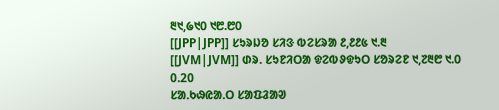᱓᱑,᱙᱑᱐ ᱑᱘.᱘᱐
[[JPP|JPP]] ᱥᱩᱨᱡᱚ ᱥᱤᱝ ᱵᱮᱥᱨᱟ ᱒,᱒᱒᱕ ᱑.᱓
[[JVM|JVM]] ᱰᱨ. ᱥᱩᱱᱤᱛᱟ ᱫᱮᱵᱽᱫᱩᱛ ᱥᱚᱨᱮᱱ ᱑,᱗᱓᱘ ᱑.᱐  0.20
ᱥᱟᱹᱠᱷᱭᱟᱹᱛ ᱥᱟᱯᱲᱟᱣ